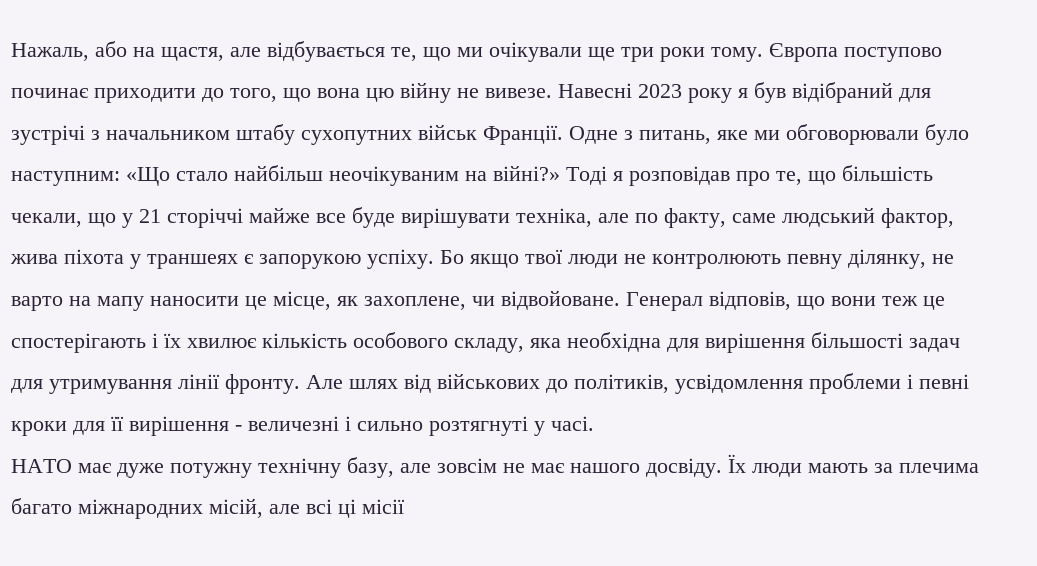Нажаль, або на щастя, але відбувається те, що ми очікували ще три роки тому. Європа поступово починає приходити до того, що вона цю війну не вивезе. Навесні 2023 року я був відібраний для зустрічі з начальником штабу сухопутних військ Франції. Одне з питань, яке ми обговорювали було наступним: «Що стало найбільш неочікуваним на війні?» Тоді я розповідав про те, що більшість чекали, що у 21 сторіччі майже все буде вирішувати техніка, але по факту, саме людський фактор, жива піхота у траншеях є запорукою успіху. Бо якщо твої люди не контролюють певну ділянку, не варто на мапу наносити це місце, як захоплене, чи відвойоване. Генерал відповів, що вони теж це спостерігають і їх хвилює кількість особового складу, яка необхідна для вирішення більшості задач для утримування лінії фронту. Але шлях від військових до політиків, усвідомлення проблеми і певні кроки для її вирішення - величезні і сильно розтягнуті у часі.
НАТО має дуже потужну технічну базу, але зовсім не має нашого досвіду. Їх люди мають за плечима багато міжнародних місій, але всі ці місії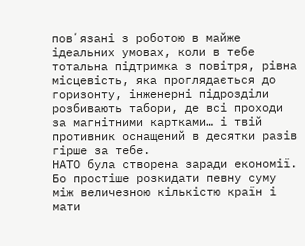повʼязані з роботою в майже ідеальних умовах, коли в тебе тотальна підтримка з повітря, рівна місцевість, яка проглядається до горизонту, інженерні підрозділи розбивають табори, де всі проходи за магнітними картками… і твій противник оснащений в десятки разів гірше за тебе.
НАТО була створена заради економії. Бо простіше розкидати певну суму між величезною кількістю країн і мати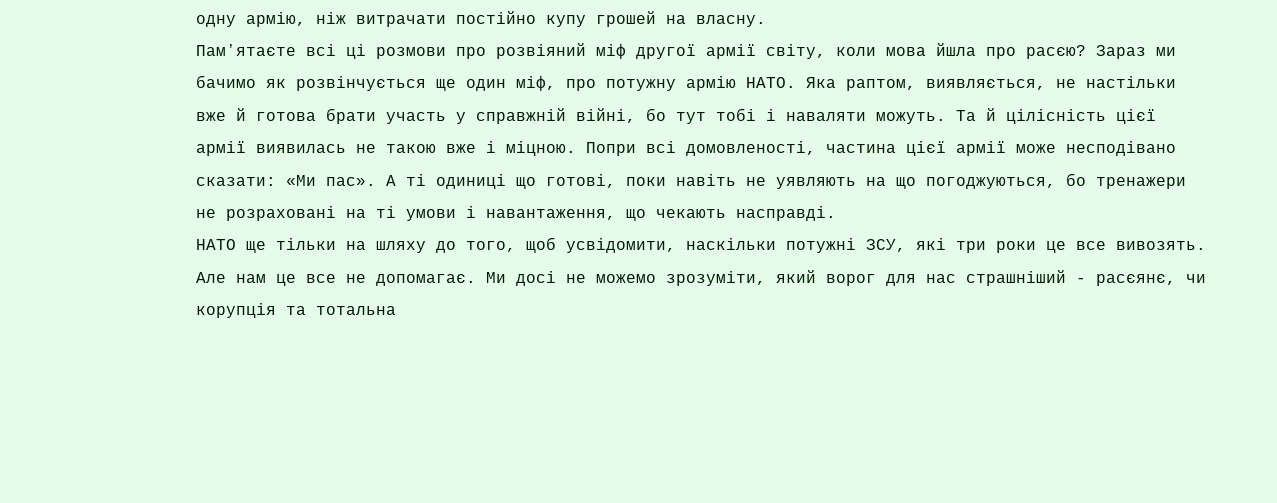одну армію, ніж витрачати постійно купу грошей на власну.
Памʼятаєте всі ці розмови про розвіяний міф другої армії світу, коли мова йшла про расєю? Зараз ми бачимо як розвінчується ще один міф, про потужну армію НАТО. Яка раптом, виявляється, не настільки вже й готова брати участь у справжній війні, бо тут тобі і наваляти можуть. Та й цілісність цієї армії виявилась не такою вже і міцною. Попри всі домовленості, частина цієї армії може несподівано сказати: «Ми пас». А ті одиниці що готові, поки навіть не уявляють на що погоджуються, бо тренажери не розраховані на ті умови і навантаження, що чекають насправді.
НАТО ще тільки на шляху до того, щоб усвідомити, наскільки потужні ЗСУ, які три роки це все вивозять. Але нам це все не допомагає. Ми досі не можемо зрозуміти, який ворог для нас страшніший - расєянє, чи корупція та тотальна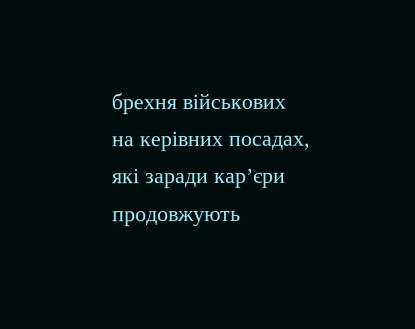брехня військових на керівних посадах, які заради карʼєри продовжують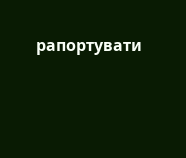рапортувати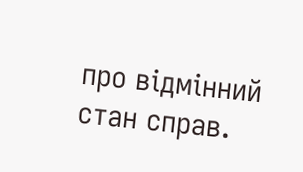про відмінний стан справ.